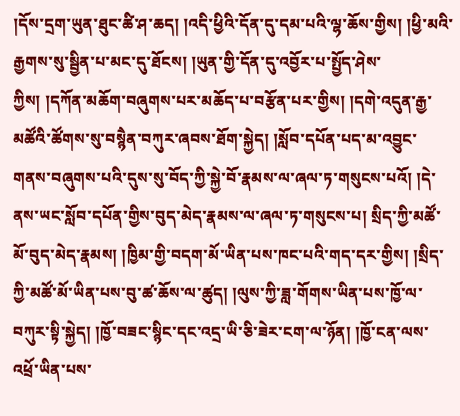།དོས་དྲག་ཡུན་ཐུང་ཚི་ཤ་ཆད། །འདི་ཕྱིའི་དོན་དུ་དམ་པའི་ལྷ་ཆོས་གྱིས། །ཕྱི་མའི་རྒྱགས་སུ་སྦྱིན་པ་མང་དུ་ཐོངས། །ཡུན་གྱི་དོན་དུ་འབྱོར་པ་སྤྱོད་ཤེས་ཀྱིས། །དཀོན་མཆོག་བཞུགས་པར་མཆོད་པ་བརྩོན་པར་གྱིས། །དགེ་འདུན་རྒྱ་མཚོའི་ཚོགས་སུ་བསྙཻན་བཀུར་ཞབས་ཐོག་སྐྱེད། །སློབ་དཔོན་པད་མ་འབྱུང་གནས་བཞུགས་པའི་དུས་སུ་བོད་ཀྱི་སྐྱེ་བོ་རྣམས་ལ་ཞལ་ཏ་གསུངས་པའོ། །དེ་ནས་ཡང་སློབ་དཔོན་གྱིས་བུད་མེད་རྣམས་ལ་ཞལ་ཏ་གསུངས་པ། སྲིད་ཀྱི་མཚོ་མོ་བུད་མེད་རྣམས། །ཁྱིམ་གྱི་བདག་མོ་ཡིན་པས་ཁང་པའི་གད་དར་གྱིས། །སྲིད་ཀྱི་མཚོ་མོ་ཡིན་པས་བུ་ཚ་ཆོས་ལ་ཚུད། །ལུས་ཀྱི་ཟླ་གོགས་ཡིན་པས་ཁྱོ་ལ་བཀུར་སྟི་སྐྱེད། །ཁྱོ་བཟང་སྙིང་དང་འདྲ་ཡི་ཅི་ཟེར་ངག་ལ་ཉོན། །ཁྱོ་ངན་ལས་འཕྲོ་ཡིན་པས་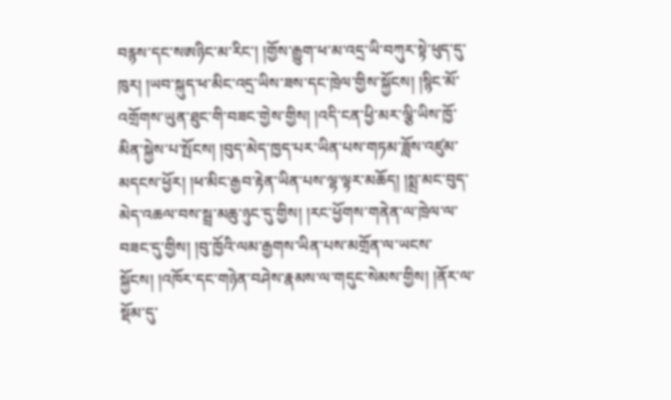བརྙས་དང་སཨཉིང་མ་རིང་། །གྱོས་རྒྱུག་ཕ་མ་འདྲ་ཡི་བཀུར་སྟེ་ཕུད་དུ་ཁུར། །ཡབ་སྐུད་ཕ་མིང་འདྲ་ཡིས་ཟས་དང་ཁྲེལ་གྱིས་སྐྱོངས། །སྙིང་མོ་འགྲོགས་ཡུན་ཐུང་གི་བཟང་གྱེས་གྱིས། །འདི་ངན་ཕྱི་མར་ལྕི་ཡིས་ཁྱོ་མིན་སྐྱེས་པ་སྤོངས། །བུད་མེད་ཁྱད་པར་ཡིན་པས་གཏམ་ཟློས་འཛུམ་མདངས་ཕྱོར། །ཕ་མིང་རྒྱབ་རྟེན་ཡིན་པས་ལྷ་ལྟར་མཆོད། །སྨྲ་མང་བུད་མེད་འཆལ་བས་སྦྲ་མཆུ་ཉུང་དུ་གྱིས། །རང་ཕྱོགས་གནེན་ལ་ཁྲེལ་ལ་བཟང་དུ་གྱིས། །བུ་ཁྱོའི་ལམ་རྒྱགས་ཡིན་པས་མགྲོན་ལ་ཡངས་སྐྱོངས། །འཁོར་དང་གཉེན་བཤེས་རྣམས་ལ་གདུང་སེམས་གྱིས། །ནོར་ལ་སྡོམ་དུ་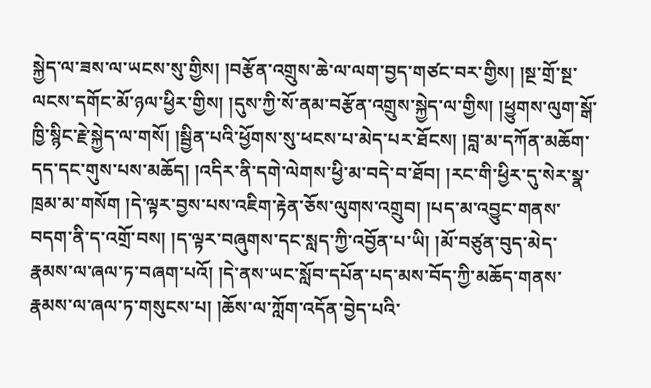སྐྱེད་ལ་ཟས་ལ་ཡངས་སུ་གྱིས། །བརྩོན་འགྲུས་ཆེ་ལ་ལག་བྱད་གཙང་བར་གྱིས། །སྔ་གྲོ་སྔ་ལངས་དགོང་མོ་ཉལ་ཕྱིར་གྱིས། །དུས་ཀྱི་སོ་ནམ་བརྩོན་འགྲུས་སྐྱེད་ལ་གྱིས། །ཕྱུགས་ལུག་སྒོ་ཁྱི་སྙིང་རྗེ་སྐྱེད་ལ་གསོ། །སྦྱིན་པའི་ཕྱོགས་སུ་ཕངས་པ་མེད་པར་ཐོངས། །བླ་མ་དཀོན་མཆོག་དད་དང་གུས་པས་མཆོད། །འདིར་ནི་དགེ་ལེགས་ཕྱི་མ་བདེ་བ་ཐོབ། །རང་གི་ཕྱིར་དུ་སེར་སྣ་ཁྲམ་མ་གསོག །དེ་ལྟར་བྱས་པས་འཇིག་རྟེན་ཅོས་ལུགས་འགྲུབ། །པད་མ་འབྱུང་གནས་བདག་ནི་ད་འགྲོ་བས། །ད་ལྟར་བཞུགས་དང་སླད་ཀྱི་འབྱོན་པ་ཡི། །མོ་བཙུན་བུད་མེད་རྣམས་ལ་ཞལ་ཏ་བཞག་པའོ། །དེ་ནས་ཡང་སློབ་དཔོན་པད་མས་བོད་ཀྱི་མཆོད་གནས་རྣམས་ལ་ཞལ་ཏ་གསུངས་པ། །ཆོས་ལ་ཀློག་འདོན་བྱེད་པའི་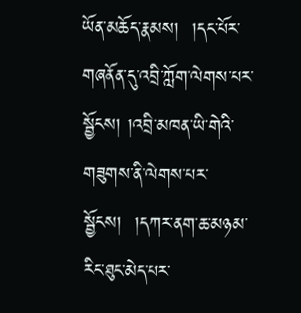ཡོན་མཆོད་རྣམས།  །དང་པོར་གཞནོན་དུ་འབྲི་ཀློག་ལེགས་པར་སྦྱོངས། །འབྲི་མཁན་ཡི་གེའི་གཟུགས་ནི་ལེགས་པར་སྦྱོངས།  །དཀར་ནག་ཆ་མཉམ་རིང་ཐུང་མེད་པར་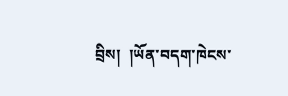བྲིས།  །ཡོན་བདག་ཁེངས་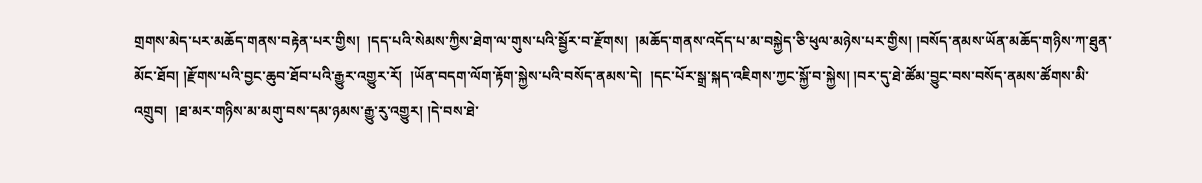གྲགས་མེད་པར་མཆོད་གནས་བརྟེན་པར་གྱིས།  །དད་པའི་སེམས་ཀྱིས་ཐེག་ལ་གུས་པའི་སྦྱོར་བ་རྫོགས།  །མཆོད་གནས་འདོད་པ་མ་བསྐྱེད་ཅི་ཕུལ་མཉེས་པར་གྱིས། །བསོད་ནམས་ཡོན་མཆོད་གཉིས་ཀ་ཐུན་མོང་ཐོབ། །རྫོགས་པའི་བྱང་ཆུབ་ཐོབ་པའི་རྒྱུར་འགྱུར་རོ།  །ཡོན་བདག་ལོག་རྟོག་སྐྱེས་པའི་བསོད་ནམས་དེ།  །དང་པོར་སྒྲ་སྐད་འཇིགས་ཀྱང་སྐྱོ་བ་སྐྱེས། །བར་དུ་ཐེ་ཚོམ་བྱུང་བས་བསོད་ནམས་ཚོགས་མི་འགྲུབ།  །ཐ་མར་གཉིས་མ་མགུ་བས་དམ་ཉམས་རྒྱུ་རུ་འགྱུར། །དེ་བས་ཐེ་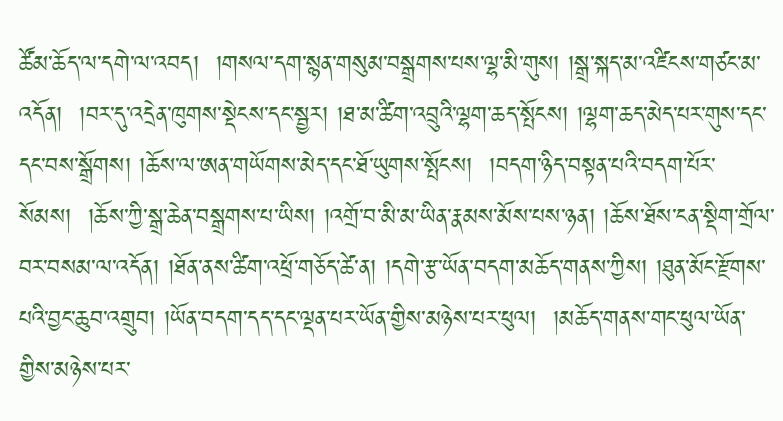ཚོམ་ཆོད་ལ་དགེ་ལ་འབད།  །གསལ་དག་སྙན་གསུམ་བསྒྲགས་པས་ལྷ་མི་གུས། །སྒྲ་སྐད་མ་འཛིངས་གཙང་མ་འདོན།  །བར་དུ་འདྲེན་ཁུགས་སྡེངས་དང་སྦྱར། །ཐ་མ་ཚིག་འབྲུའི་ལྷག་ཆད་སྤོངས། །ལྷག་ཆད་མེད་པར་གུས་དང་དང་བས་སྒྲོགས། །ཆོས་ལ་ཨན་གཡོགས་མེད་དང་ཐོ་ཡུགས་སྤོངས།  །བདག་ཉིད་བསྟན་པའི་བདག་པོར་སོམས།  །ཆོས་ཀྱི་སྒྲ་ཆེན་བསྒྲགས་པ་ཡིས། །འགྲོ་བ་མི་མ་ཡིན་རྣམས་མོས་པས་ཉན། །ཆོས་ཐོས་ངན་སྡིག་གྲོལ་བར་བསམ་ལ་འདོན། །ཐོན་ནས་ཚིག་འཕྲོ་གཅོད་ཚེ་ན། །དགེ་རྩ་ཡོན་བདག་མཆོད་གནས་ཀྱིས། །ཐུན་མོང་རྫོགས་པའི་བྱང་ཆུབ་འགྲུབ། །ཡོན་བདག་དད་དང་ལྡན་པར་ཡོན་གྱིས་མཉེས་པར་ཕུལ།  །མཆོད་གནས་གང་ཕུལ་ཡོན་གྱིས་མཉེས་པར་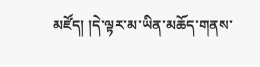མཛོད། །དེ་ལྟར་མ་ཡིན་མཆོད་གནས་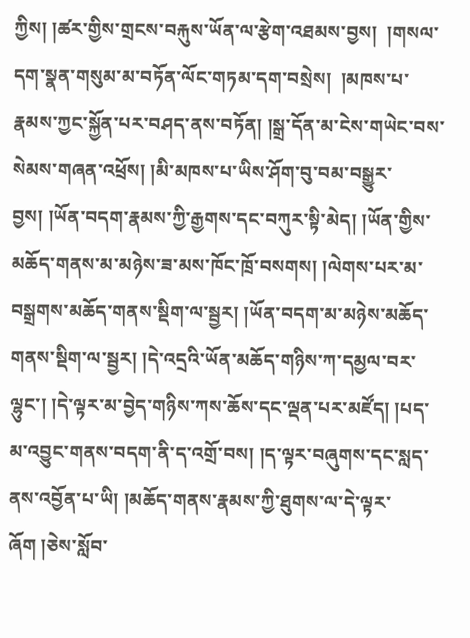ཀྱིས། །ཚར་གྱིས་གྲངས་བརྐུས་ཡོན་ལ་རྩེག་འཐམས་བྱས།  །གསལ་དག་སྣན་གསུམ་མ་བཏོན་ལོང་གཏམ་དག་བསྲེས།  །མཁས་པ་རྣམས་ཀྱང་སྐྱོན་པར་བཤད་ནས་བཏོན། །སྒྲ་དོན་མ་ངེས་གཡེང་བས་སེམས་གཞན་འཕྲོས། །མི་མཁས་པ་ཡིས་ཤོག་བུ་བམ་བསྒྱུར་བྱས། །ཡོན་བདག་རྣམས་ཀྱི་རྒྱགས་དང་བཀུར་སྟི་མེད། །ཡོན་གྱིས་མཆོད་གནས་མ་མཉེས་ཟ་མས་ཁོང་ཁྲོ་བསགས། །ལེགས་པར་མ་བསྒྲགས་མཆོད་གནས་སྡིག་ལ་སྦྱར། །ཡོན་བདག་མ་མཉེས་མཆོད་གནས་སྡིག་ལ་སྦྱར། །དེ་འདྲའི་ཡོན་མཆོད་གཉིས་ཀ་དམྱལ་བར་ལྷུང་། །དེ་ལྟར་མ་བྱེད་གཉིས་ཀས་ཆོས་དང་ལྡན་པར་མཛོད། །པད་མ་འབྱུང་གནས་བདག་ནི་ད་འགྲོ་བས། །ད་ལྟར་བཞུགས་དང་སླད་ནས་འབྱོན་པ་ཡི། །མཆོད་གནས་རྣམས་ཀྱི་ཐུགས་ལ་དེ་ལྟར་ཞོག །ཅེས་སློབ་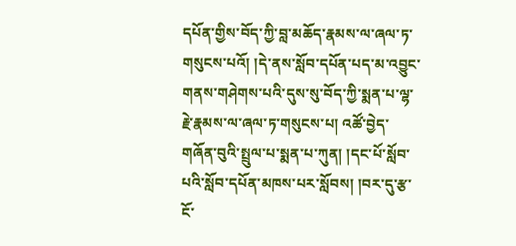དཔོན་གྱིས་བོད་ཀྱི་བླ་མཆོད་རྣམས་ལ་ཞལ་ཏ་གསུངས་པའོ། །དེ་ནས་སློབ་དཔོན་པད་མ་འབྱུང་གནས་གཤེགས་པའི་དུས་སུ་བོད་ཀྱི་སྨན་པ་ལྷ་རྗེ་རྣམས་ལ་ཞལ་ཏ་གསུངས་པ། འཚོ་བྱེད་གཞོན་བུའི་སྤྲུལ་པ་སྨན་པ་ཀུན། །དང་པོ་སློབ་པའི་སློབ་དཔོན་མཁས་པར་སློབས། །བར་དུ་རྩ་ངོ་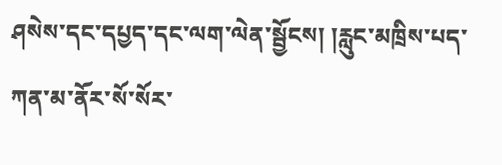ཤསེས་དང་དཔྱད་དང་ལག་ལེན་སྦྱོངས། །རླུང་མཁྲིས་པད་ཀན་མ་ནོར་སོ་སོར་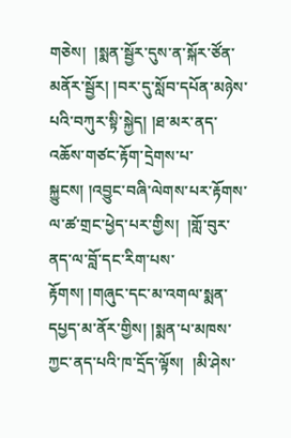གཅེས།  །སྨན་སྦྱོར་དུས་ན་སྐོར་ཙོན་མནོར་སྦྱོར། །བར་དུ་སློབ་དཔོན་མཉེས་པའི་བཀུར་སྟི་སྐྱེད། །ཐ་མར་ནད་འཆོས་གཙང་རྟོག་དྲེགས་པ་སྐྱུངས། །འབྱུང་བཞི་ལེགས་པར་རྟོགས་ལ་ཚ་གྲང་ཕྱེད་པར་གྱིས།  །གློ་བུར་ནད་ལ་བློ་དང་རིག་པས་རྟོགས། །གཞུང་དང་མ་འགལ་སྨན་དཔྱད་མ་ནོར་གྱིས། །སྨན་པ་མཁས་ཀྱང་ནད་པའི་ཁ་དྲོད་ལྟོས།  །མི་ཤེས་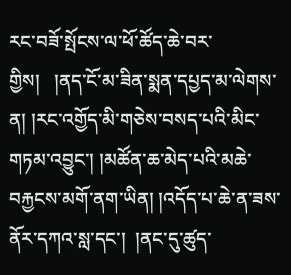རང་བཟོ་སྤོངས་ལ་ཕོ་ཚོད་ཆེ་བར་གྱིས།   །ནད་ངོ་མ་ཟིན་སྨན་དཔྱད་མ་ལེགས་ན། །རང་འགྱོད་མི་གཅེས་བསད་པའི་མིང་གཏམ་འབྱུང་། །མཚོན་ཆ་མེད་པའི་མཆེ་བརྐྱངས་མགོ་ནག་ཡིན། །འདོད་པ་ཆེ་ན་ཟས་ནོར་དཀའ་སླ་དང་།  །ནང་དུ་ཚུད་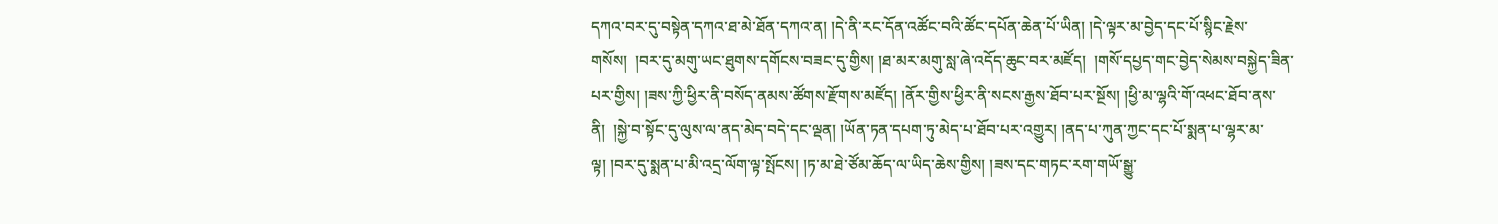དཀའ་བར་དུ་བསྟེན་དཀའ་ཐ་མེ་ཐོན་དཀའ་ན། །དེ་ནི་རང་དོན་འཚོང་བའི་ཚོང་དཔོན་ཆེན་པོ་ཡིན། །དེ་ལྟར་མ་བྱེད་དང་པོ་སྙིང་རྗེས་གསོས།  །བར་དུ་མགུ་ཡང་ཐུགས་དགོངས་བཟང་དུ་གྱིས། །ཐ་མར་མགུ་སླ་ཞེ་འདོད་ཆུང་བར་མཛོད།  །གསོ་དཔྱད་གང་བྱེད་སེམས་བསྐྱེད་ཟིན་པར་གྱིས། །ཟས་ཀྱི་ཕྱིར་ནི་བསོད་ནམས་ཚོགས་རྫོགས་མཛོད། །ནོར་གྱིས་ཕྱིར་ནི་སངས་རྒྱས་ཐོབ་པར་སྔོས། །ཕྱི་མ་ལྷའི་གོ་འཕང་ཐོབ་ནས་ནི།  །སྐྱེ་བ་སྟོང་དུ་ལུས་ལ་ནད་མེད་བདེ་དང་ལྡན། །ཡོན་ཏན་དཔག་ཏུ་མེད་པ་ཐོབ་པར་འགྱུར། །ནད་པ་ཀུན་ཀྱང་དང་པོ་སྨན་པ་ལྷར་མ་ལྟ། །བར་དུ་སྨན་པ་མི་འདྲ་ལོག་ལྟ་སྤོངས། །ཏ་མ་ཐེ་ཙོམ་ཆོད་ལ་ཡིད་ཆེས་གྱིས། །ཟས་དང་གཏང་རག་གཡོ་སྒྱུ་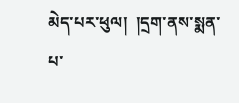མེད་པར་ཕུལ།  །དྲག་ནས་སྨན་པ་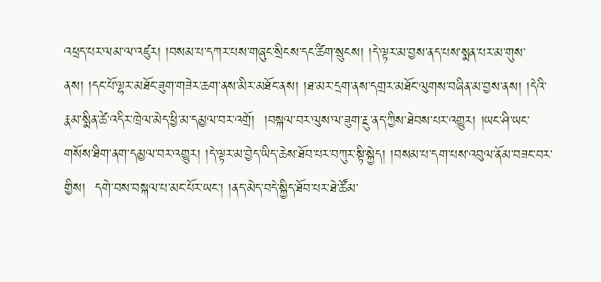འཕྲད་པར་ལམ་ལ་འཛུར། །བསམ་པ་དཀར་པས་གཞུང་སྲིངས་དང་ཚིག་སྲུངས། །དེ་ལྟར་མ་བྱས་ནད་པས་སྨན་པར་མ་གུས་ནས། །དང་པོ་ལྷར་མཐོང་ཟུག་གཟེར་ཆག་ནས་མིར་མཐོང་ནས། །ཐ་མར་དྲག་ནས་དགྲར་མཐོང་ལུགས་བཞིན་མ་བྱས་ནས། །དེའི་རྣམ་སྨིན་ཚེ་འདིར་ཁྲེལ་མེད་ཕྱི་མ་དམྱལ་བར་འགྲོ།  །བསྐལ་བར་ལུས་ལ་ཟུག་རྔུ་ནད་ཀྱིས་ཐེབས་པར་འགྱུར། །ཡང་ཤི་ཡང་གསོས་ཐིག་ནག་དམྱལ་བར་འགྱུར། །དེ་ལྟར་མ་བྱེད་ཡིད་ཆེས་ཐོབ་པར་བཀུར་སྟི་སྐྱེད། །བསམ་པ་དག་པས་འབུལ་ནོམ་བཟང་བར་གྱིས།  དགེ་བས་བསྐལ་པ་མང་པོར་ཡང་། །ནད་མེད་བདེ་སྐྱིད་ཐོབ་པར་ཐེ་ཚོམ་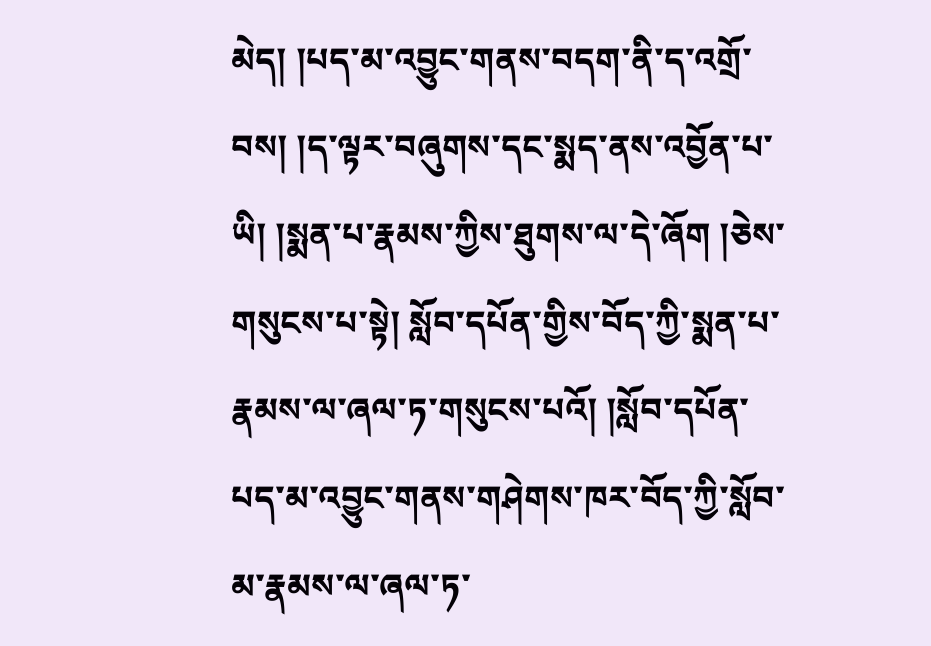མེད། །པད་མ་འབྱུང་གནས་བདག་ནི་ད་འགྲོ་བས། །ད་ལྟར་བཞུགས་དང་སྨད་ནས་འབྱོན་པ་ཡི། །སྨན་པ་རྣམས་ཀྱིས་ཐུགས་ལ་དེ་ཞོག །ཅེས་གསུངས་པ་སྟེ། སློབ་དཔོན་གྱིས་བོད་ཀྱི་སྨན་པ་རྣམས་ལ་ཞལ་ཏ་གསུངས་པའོ། །སློབ་དཔོན་པད་མ་འབྱུང་གནས་གཤེགས་ཁར་བོད་ཀྱི་སློབ་མ་རྣམས་ལ་ཞལ་ཏ་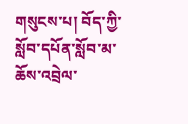གསུངས་པ། བོད་ཀྱི་སློབ་དཔོན་སློབ་མ་ཆོས་འབྲེལ་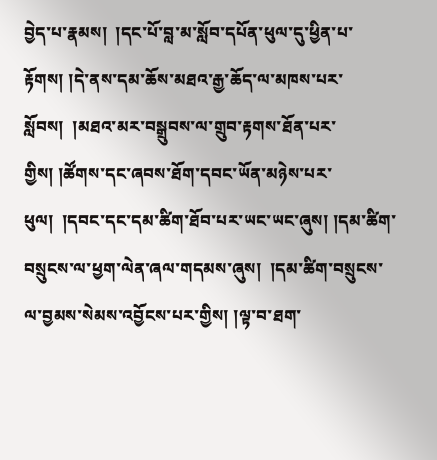བྱེད་པ་རྣམས།  །དང་པོ་བླ་མ་སློབ་དཔོན་ཕུལ་དུ་ཕྱིན་པ་རྟོགས། །དེ་ནས་དམ་ཆོས་མཐའ་རྒྱ་ཆོད་ལ་མཁས་པར་སློབས།  །མཐའ་མར་བསྒྲུབས་ལ་གྲུབ་རྟགས་ཐོན་པར་གྱིས། །ཚོགས་དང་ཞབས་ཐོག་དབང་ཡོན་མཉེས་པར་ཕུལ།  །དབང་དང་དམ་ཚིག་ཐོབ་པར་ཡང་ཡང་ཞུས། །དམ་ཚིག་བསྲུངས་ལ་ཕྱག་ལེན་ཞལ་གདམས་ཞུས།  །དམ་ཚིག་བསྲུངས་ལ་བྱམས་སེམས་འབྱོངས་པར་གྱིས། །ལྟ་བ་ཐག་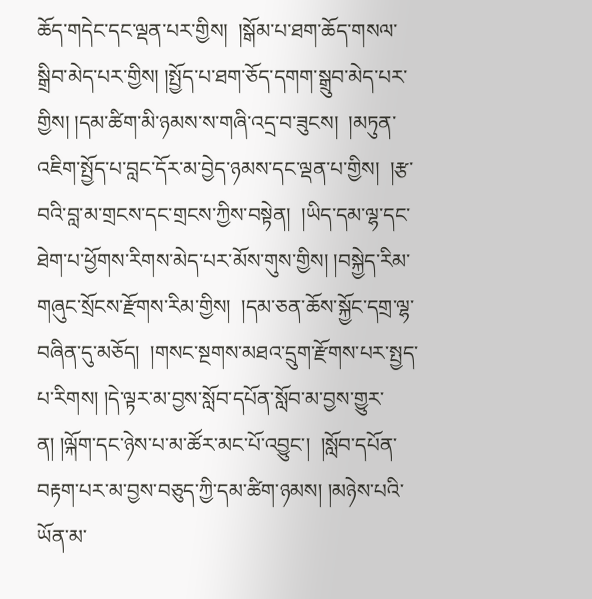ཆོད་གདེང་དང་ལྡན་པར་གྱིས།  །སྒོམ་པ་ཐག་ཆོད་གསལ་སྒྲིབ་མེད་པར་གྱིས། །སྤྱོད་པ་ཐག་ཅོད་དགག་སྒྲུབ་མེད་པར་གྱིས། །དམ་ཚིག་མི་ཉམས་ས་གཞི་འདྲ་བ་ཟུངས།  །མཏུན་འཇིག་སྤྱོད་པ་བླང་དོར་མ་བྱེད་ཉམས་དང་ལྡན་པ་གྱིས།  །རྩ་བའི་བླ་མ་གྲངས་དང་གྲངས་ཀྱིས་བསྟེན།  །ཡིད་དམ་ལྷ་དང་ཐེག་པ་ཕྱོགས་རིགས་མེད་པར་མོས་གུས་གྱིས། །བསྐྱེད་རིམ་གཞུང་སྲོངས་རྫོགས་རིམ་གྱིས།  །དམ་ཅན་ཆོས་སྐྱོང་དགྲ་ལྷ་བཞིན་དུ་མཅོད།  །གསང་སྔགས་མཐའ་དྲུག་རྫོགས་པར་སྤྱད་པ་རིགས། །དེ་ལྟར་མ་བྱས་སློབ་དཔོན་སློབ་མ་བྱས་གྱུར་ན། །ལྐོག་དང་ཉེས་པ་མ་ཚོར་མང་པོ་འབྱུང་།  །སློབ་དཔོན་བརྟག་པར་མ་བྱས་བཅུད་ཀྱི་དམ་ཚིག་ཉམས། །མཉེས་པའི་ཡོན་མ་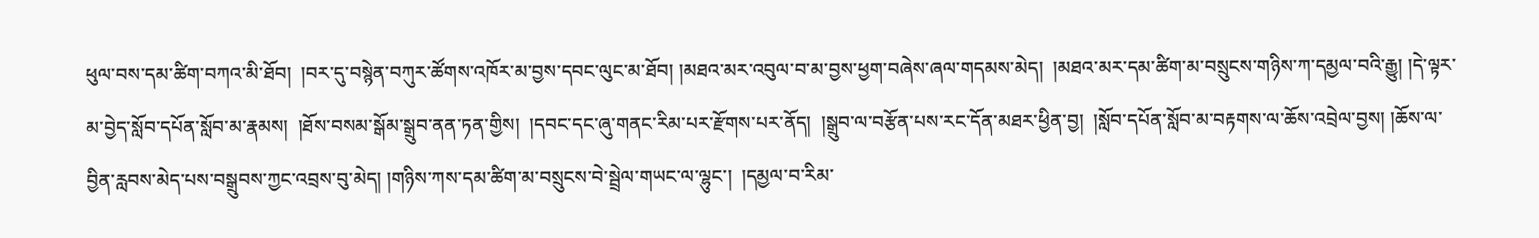ཕུལ་བས་དམ་ཚིག་བཀའ་མི་ཐོབ།  །བར་དུ་བསྙེན་བཀུར་ཚོགས་འཁོར་མ་བྱས་དབང་ལུང་མ་ཐོབ། །མཐའ་མར་འབུལ་བ་མ་བྱས་ཕྱག་བཞེས་ཞལ་གདམས་མེད།  །མཐའ་མར་དམ་ཚིག་མ་བསྲུངས་གཉིས་ཀ་དམྱལ་བའི་རྒྱུ། །དེ་ལྟར་མ་བྱེད་སློབ་དཔོན་སློབ་མ་རྣམས།  །ཐོས་བསམ་སྒོམ་སྒྲུབ་ནན་ཏན་གྱིས།  །དབང་དང་ཞུ་གནང་རིམ་པར་རྫོགས་པར་ནོད།  །སྒྲུབ་ལ་བརྩོན་པས་རང་དོན་མཐར་ཕྱིན་བྱ།  །སློབ་དཔོན་སློབ་མ་བརྟགས་ལ་ཆོས་འབྲེལ་བྱས། །ཆོས་ལ་བྱིན་རླབས་མེད་པས་བསྒྲུབས་ཀྱང་འབྲས་བུ་མེད། །གཉིས་ཀས་དམ་ཚིག་མ་བསྲུངས་བེ་སྦྲེལ་གཡང་ལ་ལྷུང་།  །དམྱལ་བ་རིམ་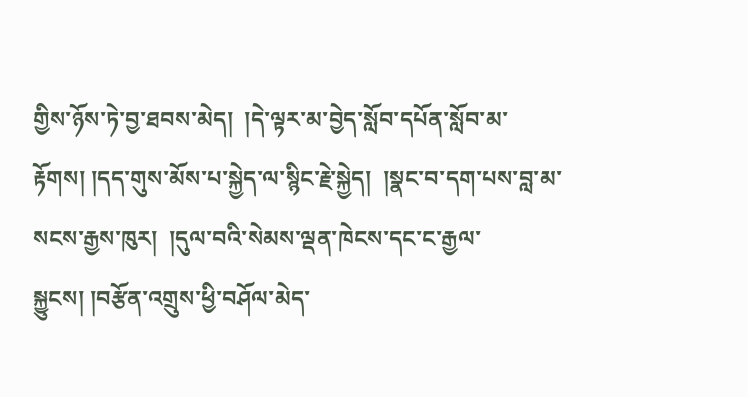གྱིས་ཉོས་ཏེ་བྱ་ཐབས་མེད།  །དེ་ལྟར་མ་བྱེད་སློབ་དཔོན་སློབ་མ་རྟོགས། །དད་གུས་མོས་པ་སྐྱེད་ལ་སྙིང་རྗེ་སྐྱེད།  །སྣང་བ་དག་པས་བླ་མ་སངས་རྒྱས་ཁུར།  །དུལ་བའི་སེམས་ལྡན་ཁེངས་དང་ང་རྒྱལ་སྐྱུངས། །བརྩོན་འགྲུས་ཕྱི་བཤོལ་མེད་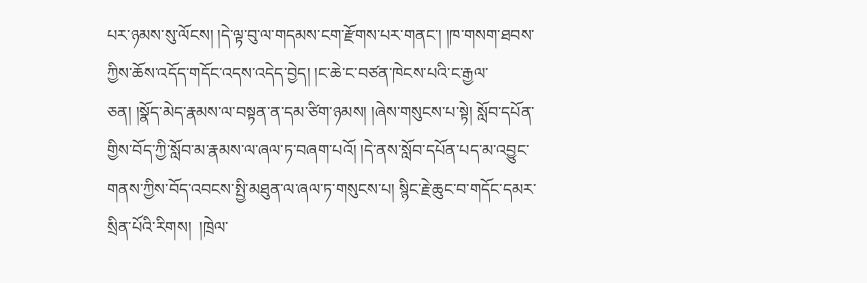པར་ཉམས་སུ་ལོངས། །དེ་ལྟ་བུ་ལ་གདམས་ངག་རྫོགས་པར་གནང་། །ཁ་གསག་ཐབས་ཀྱིས་ཆོས་འདོད་གདོང་འདས་འདེད་བྱེད། །ང་ཆེ་ང་བཙན་ཁེངས་པའི་ང་རྒྱལ་ཅན། །སྣོད་མེད་རྣམས་ལ་བསྟན་ན་དམ་ཙིག་ཉམས། །ཞེས་གསུངས་པ་སྟེ། སློབ་དཔོན་གྱིས་བོད་ཀྱི་སློབ་མ་རྣམས་ལ་ཞལ་ཏ་བཞག་པའོ། །དེ་ནས་སློབ་དཔོན་པད་མ་འབྱུང་གནས་ཀྱིས་བོད་འབངས་སྤྱི་མཐུན་ལ་ཞལ་ཏ་གསུངས་པ། སྙིང་རྗེ་ཆུང་བ་གདོང་དམར་སྲིན་པོའི་རིགས།  །ཁྲེལ་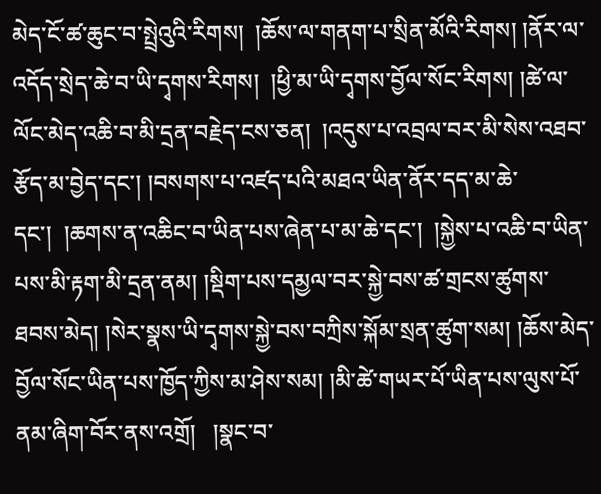མེད་ངོ་ཚ་ཆུང་བ་སྤྲེའུའི་རིགས།  །ཆོས་ལ་གནག་པ་སྲིན་མོའི་རིགས། །ནོར་ལ་འདོད་སྲེད་ཆེ་བ་ཡི་དྭགས་རིགས།  །ཕྱི་མ་ཡི་དྭགས་བྱོལ་སོང་རིགས། །ཚེ་ལ་ལོང་མེད་འཆི་བ་མི་དྲན་བརྗེད་ངས་ཅན།  །འདུས་པ་འབྲལ་བར་མི་སེས་འཐབ་རྩོད་མ་བྱེད་དང་། །བསགས་པ་འཛད་པའི་མཐའ་ཡིན་ནོར་དད་མ་ཆེ་དང་།  །ཆགས་ན་འཆིང་བ་ཡིན་པས་ཞེན་པ་མ་ཆེ་དང་།  །སྐྱེས་པ་འཆི་བ་ཡིན་པས་མི་རྟག་མི་དྲན་ནམ། །སྡིག་པས་དམྱལ་བར་སྐྱེ་བས་ཚ་གྲངས་ཚུགས་ཐབས་མེད། །སེར་སྣས་ཡི་དྭགས་སྐྱེ་བས་བཀྲིས་སྐོམ་སྲན་ཚུག་སམ། །ཆོས་མེད་བྱོལ་སོང་ཡིན་པས་ཁྱོད་ཀྱིས་མ་ཤེས་སམ། །མི་ཚེ་གཡར་པོ་ཡིན་པས་ལུས་པོ་ནམ་ཞིག་བོར་ནས་འགྲོ།   །སྣང་བ་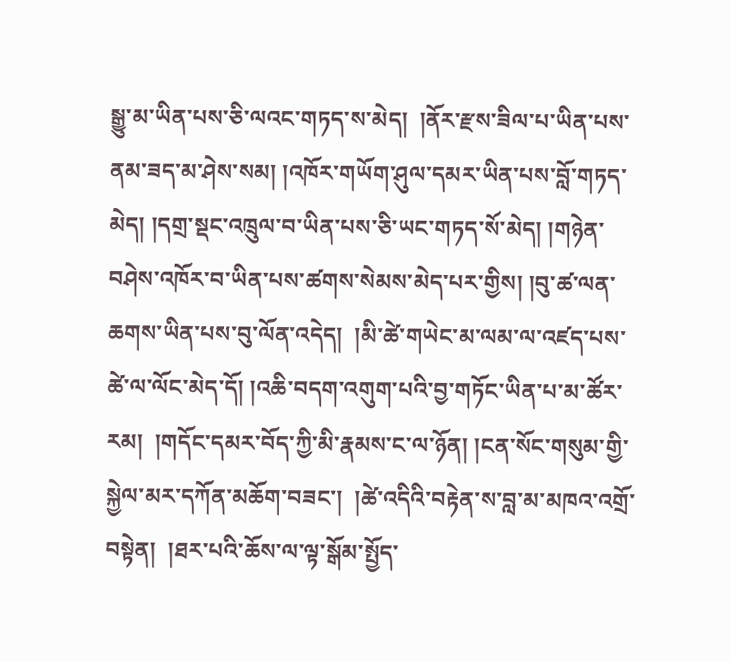སྒྱུ་མ་ཡིན་པས་ཅི་ལའང་གཏད་ས་མེད།  །ནོར་རྫས་ཟིལ་པ་ཡིན་པས་ནམ་ཟད་མ་ཤེས་སམ། །འཁོར་གཡོག་ཤུལ་དམར་ཡིན་པས་བློ་གཏད་མེད། །དགྲ་སྡང་འཁྲུལ་བ་ཡིན་པས་ཅི་ཡང་གཏད་སོ་མེད། །གཉེན་བཤེས་འཁོར་བ་ཡིན་པས་ཚགས་སེམས་མེད་པར་གྱིས། །བུ་ཚ་ལན་ཆགས་ཡིན་པས་བུ་ལོན་འདེད།  །མི་ཚེ་གཡེང་མ་ལམ་ལ་འཛད་པས་ཚེ་ལ་ལོང་མེད་དོ། །འཆི་བདག་འགུག་པའི་བྱ་གཏོང་ཡིན་པ་མ་ཚོར་རམ།  །གདོང་དམར་བོད་ཀྱི་མི་རྣམས་ང་ལ་ཉོན། །ངན་སོང་གསུམ་གྱི་སྐྱེལ་མར་དཀོན་མཆོག་བཟང་།  །ཚེ་འདིའི་བརྟེན་ས་བླ་མ་མཁའ་འགྲོ་བསྟེན།  །ཐར་པའི་ཆོས་ལ་ལྟ་སྒོམ་སྤྱོད་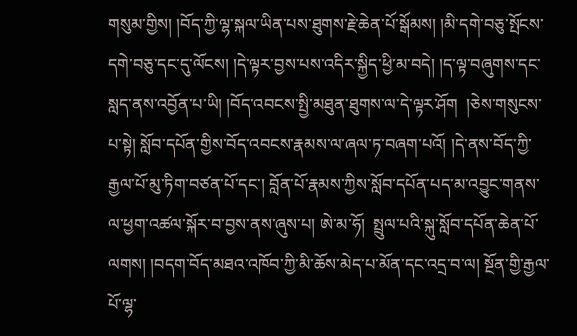གསུམ་གྱིས། །བོད་ཀྱི་ལྷ་སྐལ་ཡིན་པས་ཐུགས་རྗེ་ཆེན་པོ་སྒོམས། །མི་དགེ་བཅུ་སྤོངས་དགེ་བཅུ་དང་དུ་ལོངས། །དེ་ལྟར་བྱས་པས་འདིར་སྐྱིད་ཕྱི་མ་བདེ། །ད་ལྟ་བཞུགས་དང་སླད་ནས་འབྱོན་པ་ཡི། །བོད་འབངས་སྤྱི་མཐུན་ཐུགས་ལ་དེ་ལྟར་ཤོག  །ཅེས་གསུངས་པ་སྟེ། སློབ་དཔོན་གྱིས་བོད་འབངས་རྣམས་ལ་ཞལ་ཏ་བཞག་པའོ། །དེ་ནས་བོད་ཀྱི་རྒྱལ་པོ་མུ་ཏིག་བཙན་པོ་དང་། བློན་པོ་རྣམས་ཀྱིས་སློབ་དཔོན་པད་མ་འབྱུང་གནས་ལ་ཕྱག་འཚལ་སྐོར་བ་བྱས་ནས་ཞུས་པ། ཨེ་མ་ཧོ།  སྤྲུལ་པའི་སྐུ་སློབ་དཔོན་ཆེན་པོ་ལགས། །བདག་བོད་མཐའ་འཁོབ་ཀྱི་མི་ཆོས་མེད་པ་མོན་དང་འདྲ་བ་ལ། སྔོན་གྱི་རྒྱལ་པོ་ལྷ་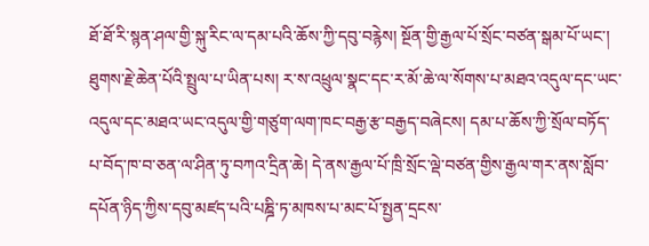ཐོ་ཐོ་རི་སྙན་ཤལ་གྱི་སྐུ་རིང་ལ་དམ་པའི་ཆོས་ཀྱི་དབུ་བརྙེས། སྔོན་གྱི་རྒྱལ་པོ་སྲོང་བཙན་སྒམ་པོ་ཡང་། ཐུགས་རྗེ་ཆེན་པོའི་སྤྲུལ་པ་ཡིན་པས། ར་ས་འཕྲུལ་སྣང་དང་ར་མོ་ཆེ་ལ་སོགས་པ་མཐའ་འདུལ་དང་ཡང་འདུལ་དང་མཐའ་ཡང་འདུལ་གྱི་གཙུག་ལག་ཁང་བརྒྱ་རྩ་བརྒྱད་བཞེངས། དམ་པ་ཆོས་ཀྱི་སྲོལ་བཏོད་པ་བོད་ཁ་བ་ཅན་ལ་ཤིན་ཏུ་བཀའ་དྲིན་ཆེ། དེ་ནས་རྒྱལ་པོ་ཁྲི་སྲོང་ལྡེ་བཙན་གྱིས་རྒྱལ་གར་ནས་སློབ་དཔོན་ཉིད་ཀྱིས་དབུ་མཛད་པའི་པཎྜི་ཏ་མཁས་པ་མང་པོ་སྤྱན་དྲངས་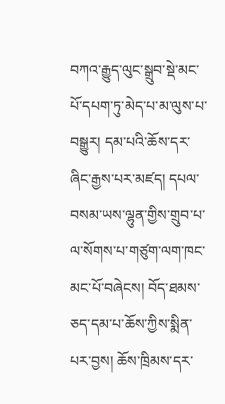བཀའ་རྒྱུད་ལུང་སྒྲུབ་སྡེ་མང་པོ་དཔག་ཏུ་མེད་པ་མ་ལུས་པ་བསྒྱུར། དམ་པའི་ཆོས་དར་ཞིང་རྒྱས་པར་མཛད། དཔལ་བསམ་ཡས་ལྷུན་གྱིས་གྲུབ་པ་ལ་སོགས་པ་གཙུག་ལག་ཁང་མང་པོ་བཞེངས། བོད་ཐམས་ཅད་དམ་པ་ཆོས་ཀྱིས་སྨིན་པར་བྱས། ཆོས་ཁྲིམས་དར་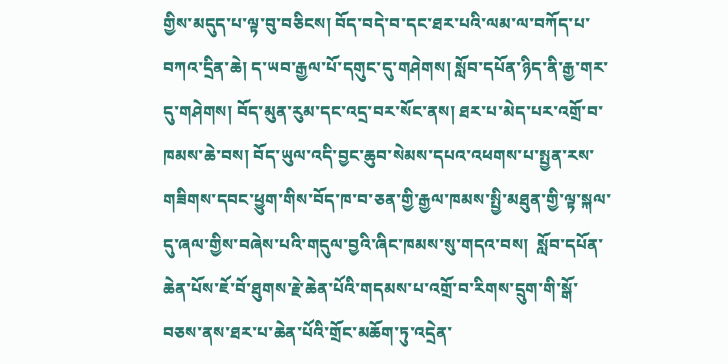གྱིས་མདུད་པ་ལྟ་བུ་བཅིངས། བོད་བདེ་བ་དང་ཐར་པའི་ལམ་ལ་བཀོད་པ་བཀའ་དྲིན་ཆེ། ད་ཡབ་རྒྱལ་པོ་དགུང་དུ་གཤེགས། སློབ་དཔོན་ཉིད་ནི་རྒྱ་གར་དུ་གཤེགས། བོད་མུན་རུམ་དང་འདྲ་བར་སོང་ནས། ཐར་པ་མེད་པར་འགྲོ་བ་ཁམས་ཆེ་བས། བོད་ཡུལ་འདི་བྱང་ཆུབ་སེམས་དཔའ་འཕགས་པ་སྤྱན་རས་གཟིགས་དབང་ཕྱུག་གིས་བོད་ཁ་བ་ཅན་གྱི་རྒྱལ་ཁམས་སྤྱི་མཐུན་གྱི་ལྟ་སྐལ་དུ་ཞལ་གྱིས་བཞེས་པའི་གདུལ་བྱའི་ཞིང་ཁམས་སུ་གདའ་བས།  སློབ་དཔོན་ཆེན་པོས་ཇོ་བོ་ཐུགས་རྗེ་ཆེན་པོའི་གདམས་པ་འགྲོ་བ་རིགས་དྲུག་གི་སྒོ་བཅས་ནས་ཐར་པ་ཆེན་པོའི་གྲོང་མཆོག་ཏུ་འདྲེན་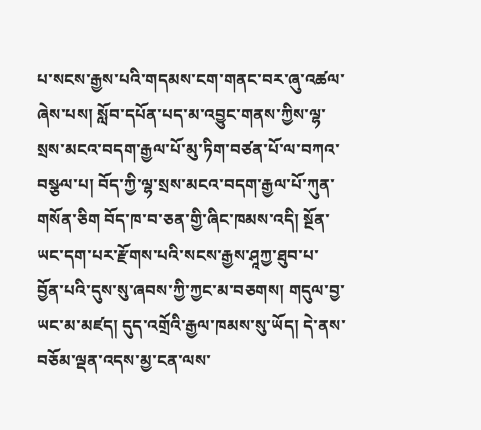པ་སངས་རྒྱས་པའི་གདམས་ངག་གནང་བར་ཞུ་འཚལ་ཞེས་པས། སློབ་དཔོན་པད་མ་འབྱུང་གནས་ཀྱིས་ལྷ་སྲས་མངའ་བདག་རྒྱལ་པོ་མུ་ཏིག་བཙན་པོ་ལ་བཀའ་བསྩལ་པ། བོད་ཀྱི་ལྷ་སྲས་མངའ་བདག་རྒྱལ་པོ་ཀུན་གསོན་ཅིག བོད་ཁ་བ་ཅན་གྱི་ཞིང་ཁམས་འདི། སྔོན་ཡང་དག་པར་རྫོགས་པའི་སངས་རྒྱས་ཤཱཀྱ་ཐུབ་པ་བྱོན་པའི་དུས་སུ་ཞབས་ཀྱི་ཀྱང་མ་བཅགས། གདུལ་བྱ་ཡང་མ་མཛད། དུད་འགྲོའི་རྒྱལ་ཁམས་སུ་ཡོད། དེ་ནས་བཅོམ་ལྡན་འདས་མྱ་ངན་ལས་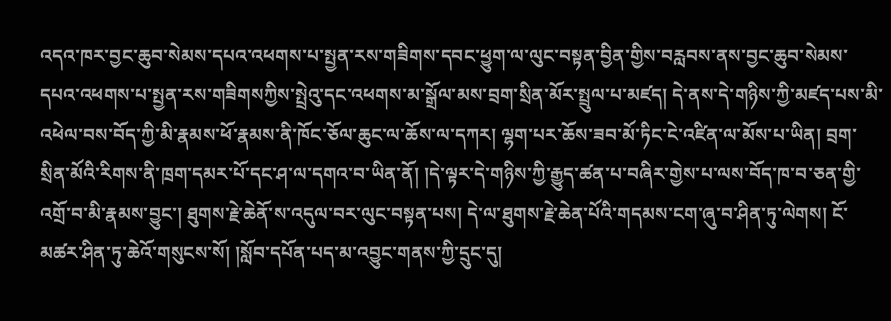འདའ་ཁར་བྱང་ཆུབ་སེམས་དཔའ་འཕགས་པ་སྤྱན་རས་གཟིགས་དབང་ཕྱུག་ལ་ལུང་བསྟན་བྱིན་གྱིས་བརླབས་ནས་བྱང་ཆུབ་སེམས་དཔའ་འཕགས་པ་སྤྱན་རས་གཟིགསཀྱིས་སྤྲེའུ་དང་འཕགས་མ་སྒྲོལ་མས་བྲག་སྲིན་མོར་སྤྲུལ་པ་མཛད། དེ་ནས་དེ་གཉིས་ཀྱི་མཛད་པས་མི་འཕེལ་བས་བོད་ཀྱི་མི་རྣམས་ཕོ་རྣམས་ནི་ཁོང་ཅོལ་ཆུང་ལ་ཆོས་ལ་དཀར། ལྷག་པར་ཆོས་ཟབ་མོ་ཏིང་ངེ་འཛིན་ལ་མོས་པ་ཡིན། བྲག་སྲིན་མོའི་རིགས་ནི་ཁྲག་དམར་པོ་དང་ཤ་ལ་དགའ་བ་ཡིན་ནོ། །དེ་ལྟར་དེ་གཉིས་ཀྱི་རྒྱུད་ཚན་པ་བཞིར་གྱེས་པ་ལས་བོད་ཁ་བ་ཅན་གྱི་འགྲོ་བ་མི་རྣམས་བྱུང་། ཐུགས་རྗེ་ཆེནོ་ས་འདུལ་བར་ལུང་བསྟན་པས། དེ་ལ་ཐུགས་རྗེ་ཆེན་པོའི་གདམས་ངག་ཞུ་བ་ཤིན་ཏུ་ལེགས། ངོ་མཚར་ཤིན་ཏུ་ཆེའོ་གསུངས་སོ། །སློབ་དཔོན་པད་མ་འབྱུང་གནས་ཀྱི་དྲུང་དུ།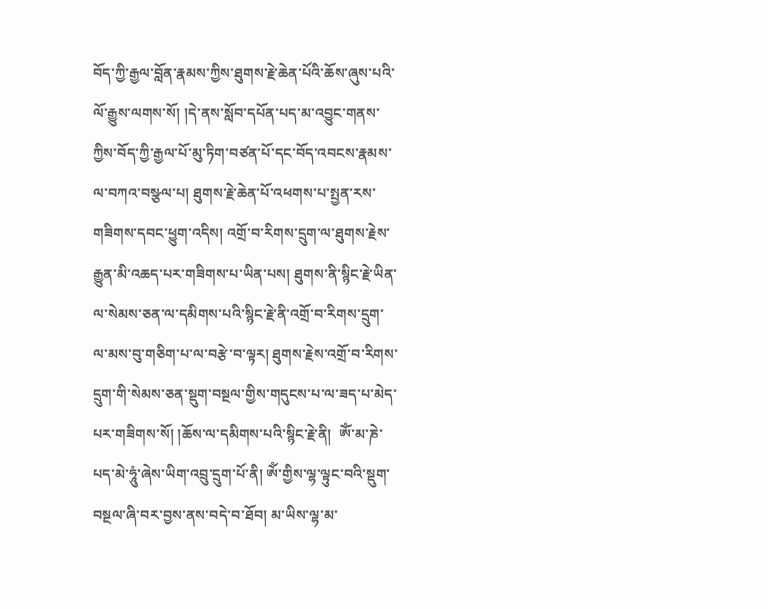བོད་ཀྱི་རྒྱལ་བློན་རྣམས་ཀྱིས་ཐུགས་རྗེ་ཆེན་པོའི་ཆོས་ཞུས་པའི་ལོ་རྒྱུས་ལགས་སོ། །དེ་ནས་སློབ་དཔོན་པད་མ་འབྱུང་གནས་ཀྱིས་བོད་ཀྱི་རྒྱལ་པོ་མུ་ཏིག་བཙན་པོ་དང་བོད་འབངས་རྣམས་ལ་བཀའ་བསྩལ་པ། ཐུགས་རྗེ་ཆེན་པོ་འཕགས་པ་སྤྱན་རས་གཟིགས་དབང་ཕྱུག་འདིས། འགྲོ་བ་རིགས་དྲུག་ལ་ཐུགས་རྗེས་རྒྱུན་མི་འཆད་པར་གཟིགས་པ་ཡིན་པས། ཐུགས་ནི་སྙིང་རྗེ་ཡིན་ལ་སེམས་ཅན་ལ་དམིགས་པའི་སྙིང་རྗེ་ནི་འགྲོ་བ་རིགས་དྲུག་ལ་མས་བུ་གཅིག་པ་ལ་བརྩེ་བ་ལྟར། ཐུགས་རྗེས་འགྲོ་བ་རིགས་དྲུག་གི་སེམས་ཅན་སྡུག་བསྔལ་གྱིས་གདུངས་པ་ལ་ཟད་པ་མེད་པར་གཟིགས་སོ། །ཆོས་ལ་དམིགས་པའི་སྙིང་རྗེ་ནི།  ཨོཾ་མ་ཎེ་པད་མེ་ཧཱུཾ་ཞེས་ཡིག་འབྲུ་དྲུག་པོ་ནི། ཨོཾ་གྱིས་ལྷ་ལྟུང་བའི་སྡུག་བསྔལ་ཞི་བར་བྱས་ནས་བདེ་བ་ཐོབ། མ་ཡིས་ལྷ་མ་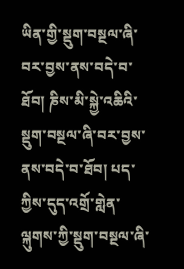ཡིན་གྱི་སྡུག་བསྔལ་ཞི་བར་བྱས་ནས་བདེ་བ་ཐོབ། ཎིས་མི་སྐྱེ་འཆིའི་སྡུག་བསྔལ་ཞི་བར་བྱས་ནས་བདེ་བ་ཐོབ། པད་ཀྱིས་དུད་འགྲོ་གླེན་ལྐུགས་ཀྱི་སྡུག་བསྔལ་ཞི་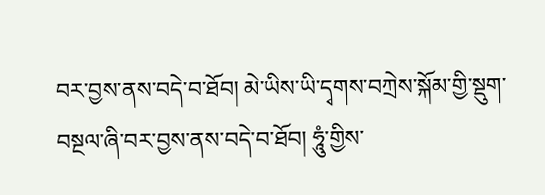བར་བྱས་ནས་བདེ་བ་ཐོབ། མེ་ཡིས་ཡི་དྭགས་བཀྲེས་སྐོམ་གྱི་སྡུག་བསྔལ་ཞི་བར་བྱས་ནས་བདེ་བ་ཐོབ། ཧཱུཾ་གྱིས་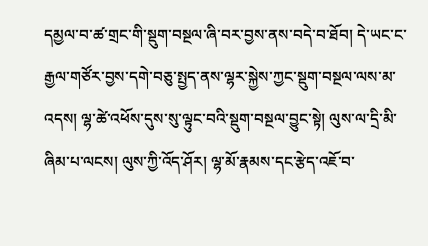དམྱལ་བ་ཚ་གྲང་གི་སྡུག་བསྔལ་ཞི་བར་བྱས་ནས་བདེ་བ་ཐོབ། དེ་ཡང་ང་རྒྱལ་གཙོར་བྱས་དགེ་བཅུ་སྤྱད་ནས་ལྷར་སྐྱེས་ཀྱང་སྡུག་བསྔལ་ལས་མ་འདས། ལྷ་ཚེ་འཕོས་དུས་སུ་ལྟུང་བའི་སྡུག་བསྔལ་བྱུང་སྟེ། ལུས་ལ་དྲི་མི་ཞིམ་པ་ལངས། ལུས་ཀྱི་འོད་ཤོར། ལྷ་མོ་རྣམས་དང་རྩེད་འཇོ་བ་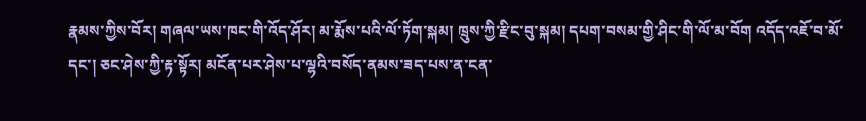རྣམས་ཀྱིས་བོར། གཞལ་ཡས་ཁང་གི་འོད་ཤོར། མ་རྨོས་པའི་ལོ་ཏོག་སྐམ། ཁྲུས་ཀྱི་རྫིང་བུ་སྐམ། དཔག་བསམ་གྱི་ཤིང་གི་ལོ་མ་བོག འདོད་འཇོ་བ་མོ་དང་། ཅང་ཤེས་ཀྱི་རྟ་སྟོར། མངོན་པར་ཤེས་པ་ལྷའི་བསོད་ནམས་ཟད་པས་ན་ངན་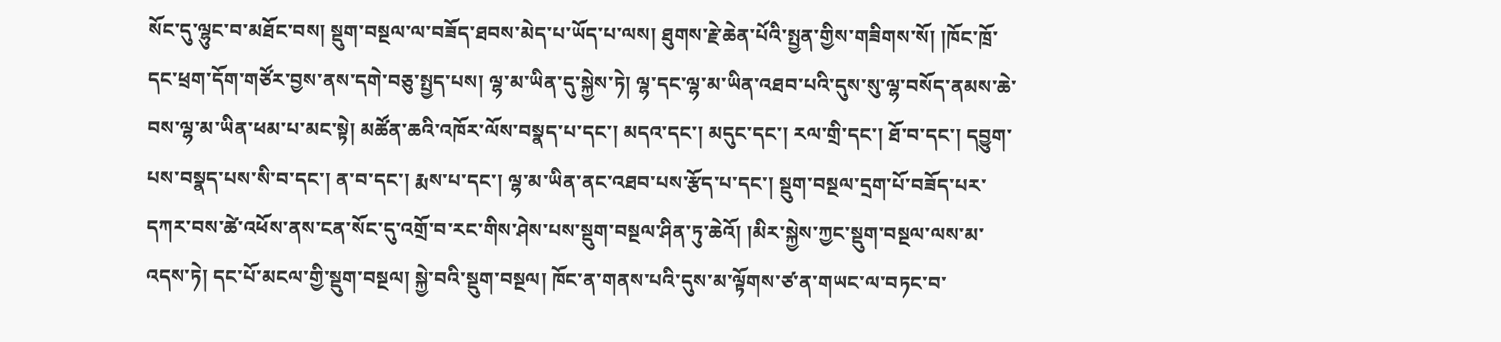སོང་དུ་ལྷུང་བ་མཐོང་བས། སྡུག་བསྔལ་ལ་བཟོད་ཐབས་མེད་པ་ཡོད་པ་ལས། ཐུགས་རྗེ་ཆེན་པོའི་སྤྱན་གྱིས་གཟིགས་སོ། །ཁོང་ཁྲོ་དང་ཕྲག་དོག་གཙོར་བྱས་ནས་དགེ་བཅུ་སྤྱད་པས། ལྷ་མ་ཡིན་དུ་སྐྱེས་ཏེ། ལྷ་དང་ལྷ་མ་ཡིན་འཐབ་པའི་དུས་སུ་ལྷ་བསོད་ནམས་ཆེ་བས་ལྷ་མ་ཡིན་ཕམ་པ་མང་སྟེ། མཚོན་ཆའི་འཁོར་ལོས་བསྣད་པ་དང་། མདའ་དང་། མདུང་དང་། རལ་གྲི་དང་། ཐོ་བ་དང་། དབྱུག་པས་བསྣད་པས་སི་བ་དང་། ན་བ་དང་། རྨས་པ་དང་། ལྷ་མ་ཡིན་ནང་འཐབ་པས་རྩོད་པ་དང་། སྡུག་བསྔལ་དྲག་པོ་བཟོད་པར་དཀར་བས་ཚེ་འཕོས་ནས་ངན་སོང་དུ་འགྲོ་བ་རང་གིས་ཤེས་པས་སྡུག་བསྔལ་ཤིན་ཏུ་ཆེའོ། །མིར་སྐྱེས་ཀྱང་སྡུག་བསྔལ་ལས་མ་འདས་ཏེ། དང་པོ་མངལ་གྱི་སྡུག་བསྔལ། སྐྱེ་བའི་སྡུག་བསྔལ། ཁོང་ན་གནས་པའི་དུས་མ་ལྟོགས་ཙ་ན་གཡང་ལ་བཏང་བ་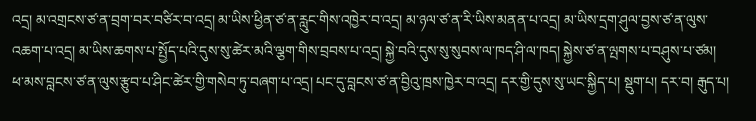འདྲ། མ་འགྲངས་ཙ་ན་བྲག་བར་བཙིར་བ་འདྲ། མ་ཡིས་ཕྱིན་ཙ་ན་རླུང་གིས་འཁྱེར་བ་འདྲ། མ་ཉལ་ཙ་ན་རི་ཡིས་མནན་པ་འདྲ། མ་ཡིས་དྲག་ཤུལ་བྱས་ཙ་ན་ལུས་འཆག་པ་འདྲ། མ་ཡིས་ཆགས་པ་སྤྱོད་པའི་དུས་སུ་ཚེར་མའི་ལྕག་གིས་བྲབས་པ་འདྲ། སྐྱེ་བའི་དུས་སུ་སུབས་ལ་ཁད་ཤི་ལ་ཁད། སྐྱེས་ཙ་ན་ལྤགས་པ་བཤུས་པ་ཙམ། ཕ་མས་བླངས་ཙ་ན་ལུས་རྩུབ་པ་ཤིང་ཚེར་གྱི་གསེབ་ཏུ་བཞག་པ་འདྲ། པང་དུ་བླངས་ཙ་ན་བྱིའུ་ཁྲས་ཁྱེར་བ་འདྲ། དར་གྱི་དུས་སུ་ཡང་སྐྱིད་པ། སྡུག་པ། དར་བ། རྒུད་པ།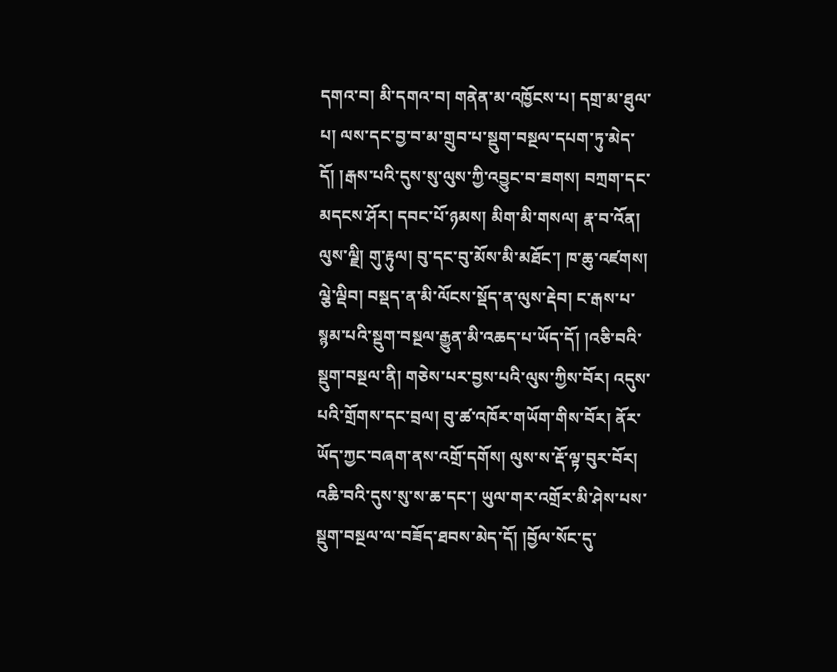དགའ་བ། མི་དགའ་བ། གནེན་མ་འཁྱོངས་པ། དགྲ་མ་ཐུལ་པ། ལས་དང་བྱ་བ་མ་གྲུབ་པ་སྡུག་བསྔལ་དཔག་ཏུ་མེད་དོ། །རྒས་པའི་དུས་སུ་ལུས་ཀྱི་འབྱུང་བ་ཟགས། བཀྲག་དང་མདངས་ཤོར། དབང་པོ་ཉམས། མིག་མི་གསལ། རྣ་བ་འོན། ལུས་ལྗི། གུ་རྟུལ། བུ་དང་བུ་མོས་མི་མཐོང་། ཁ་ཆུ་འཛགས། ལྕེ་ལྡིབ། བསྡད་ན་མི་ལོངས་སྡོད་ན་ལུས་རྡེབ། ང་རྒས་པ་སྙམ་པའི་སྡུག་བསྔལ་རྒྱུན་མི་འཆད་པ་ཡོད་དོ། །འཅི་བའི་སྡུག་བསྔལ་ནི། གཅེས་པར་བྱས་པའི་ལུས་ཀྱིས་བོར། འདུས་པའི་གྲོགས་དང་བྲལ། བུ་ཚ་འཁོར་གཡོག་གིས་བོར། ནོར་ཡོད་ཀྱང་བཞག་ནས་འགྲོ་དགོས། ལུས་ས་རྡོ་ལྟ་བུར་བོར། འཆི་བའི་དུས་སུ་ས་ཆ་དང་། ཡུལ་གར་འགྲོར་མི་ཤེས་པས་སྡུག་བསྔལ་ལ་བཟོད་ཐབས་མེད་དོ། །བྱོལ་སོང་དུ་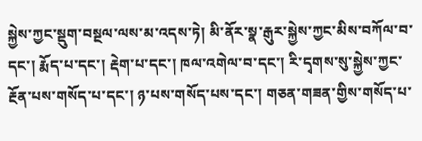སྐྱེས་ཀྱང་སྡུག་བསྔལ་ལས་མ་འདས་ཏེ། མི་ནོར་སྣ་རྒུར་སྐྱེས་ཀྱང་མིས་བཀོལ་བ་དང་། རྨོད་པ་དང་། རྡེག་པ་དང་། ཁལ་འགེལ་བ་དང་། རི་དྭགས་སུ་སྐྱེས་ཀྱང་རྔོན་པས་གསོད་པ་དང་། ཉ་པས་གསོད་པས་དང་། གཅན་གཟན་གྱིས་གསོད་པ་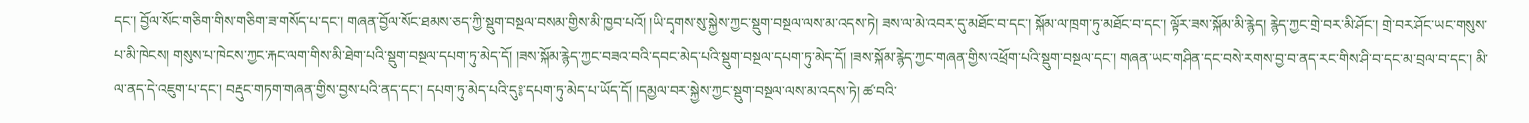དང་། བྱོལ་སོང་གཅིག་གིས་གཅིག་ཟ་གསོད་པ་དང་། གཞན་བྱོལ་སོང་ཐམས་ཅད་ཀྱི་སྡུག་བསྔལ་བསམ་གྱིས་མི་ཁྱབ་པའོ། །ཡི་དྭགས་སུ་སྐྱེས་ཀྱང་སྡུག་བསྔལ་ལས་མ་འདས་ཏེ། ཟས་ལ་མེ་འབར་དུ་མཐོང་བ་དང་། སྐོམ་ལ་ཁྲག་ཏུ་མཐོང་བ་དང་། ལྟོར་ཟས་སྐོམ་མི་རྙེད། རྙེད་ཀྱང་གྲེ་བར་མི་ཤོང་། གྲེ་བར་ཤོང་ཡང་གསུས་པ་མི་ཁེངས། གསུས་པ་ཁེངས་ཀྱང་རྐང་ལག་གིས་མི་ཐེག་པའི་སྡུག་བསྔལ་དཔག་ཏུ་མེད་དོ། །ཟས་སྐོམ་རྙེད་ཀྱང་བཟའ་བའི་དབང་མེད་པའི་སྡུག་བསྔལ་དཔག་ཏུ་མེད་དོ། །ཟས་སྐོམ་རྙེད་ཀྱང་གཞན་གྱིས་འཕྲོག་པའི་སྡུག་བསྔལ་དང་། གཞན་ཡང་གཤིན་དང་བསེ་རགས་བྱ་བ་ནད་རང་གིས་ཤི་བ་དང་མ་བྲལ་བ་དང་། མི་ལ་ནད་དེ་འཇུག་པ་དང་། བརྡུང་གཏག་གཞན་གྱིས་བྱས་པའི་ནད་དང་། དཔག་ཏུ་མེད་པའི་དུ༔་དཔག་ཏུ་མེད་པ་ཡོད་དོ། །དམྱལ་བར་སྐྱེས་ཀྱང་སྡུག་བསྔལ་ལས་མ་འདས་ཏེ། ཚ་བའི་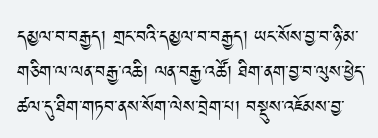དམྱལ་བ་བརྒྱད། གྲང་བའི་དམྱལ་བ་བརྒྱད། ཡང་སོས་བྱ་བ་ཉི་མ་གཅིག་ལ་ལན་བརྒྱ་འཆི། ལན་བརྒྱ་འཚོ། ཐིག་ནག་བྱ་བ་ལུས་ཕྱེད་ཚལ་དུ་ཐིག་གཏབ་ནས་སོག་ལེས་བྲེག་པ། བསྡུས་འཇོམས་བྱ་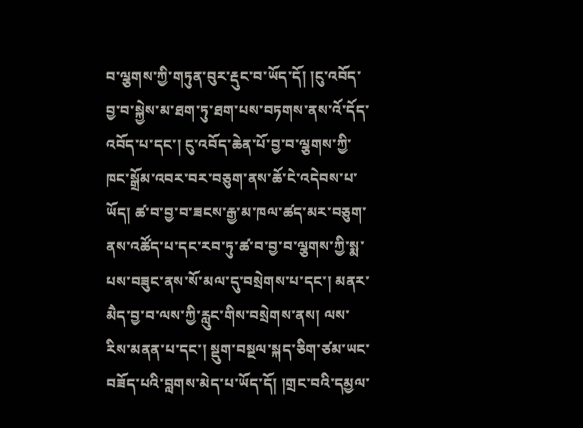བ་ལྕགས་ཀྱི་གཏུན་བུར་རྡུང་བ་ཡོད་དོ། །ངུ་འབོད་བྱ་བ་སྐྱེས་མ་ཐག་ཏུ་ཐག་པས་བཏགས་ནས་འོ་དོད་འབོད་པ་དང་། ངུ་འབོད་ཆེན་པོ་བྱ་བ་ལྕགས་ཀྱི་ཁང་སྒྲོམ་འབར་བར་བཅུག་ནས་ཆོ་ངེ་འདེབས་པ་ཡོད། ཚ་བ་བྱ་བ་ཟངས་རྒྱ་མ་ཁལ་ཚད་མར་བཅུག་ནས་འཚོད་པ་དང་རབ་ཏུ་ཚ་བ་བྱ་བ་ལྕགས་ཀྱི་སྨ་པས་བཟུང་ནས་སོ་མལ་དུ་བསྲེགས་པ་དང་། མནར་མཻད་བྱ་བ་ལས་ཀྱི་རླུང་གིས་བསྲེགས་ནས། ལས་རིས་མནན་པ་དང་། སྡུག་བསྔལ་སྐད་ཅིག་ཙམ་ཡང་བཟོད་པའི་བླགས་མེད་པ་ཡོད་དོ། །གྲང་བའི་དམྱལ་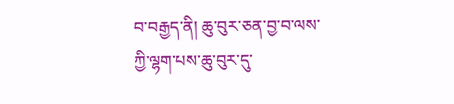བ་བརྒྱད་ནི། ཆུ་བུར་ཅན་བྱ་བ་ལས་ཀྱི་ལྷག་པས་ཆུ་བུར་དུ་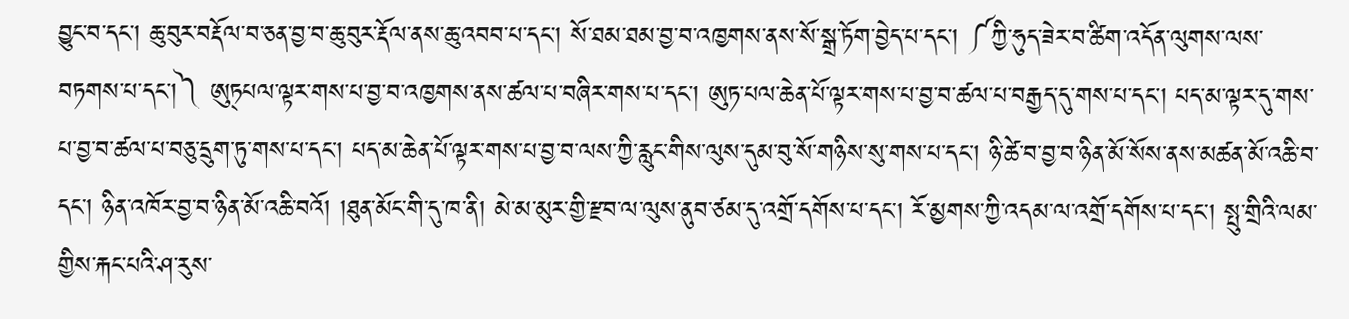བྱུང་བ་དང་། ཆུ་བུར་བརྡོལ་བ་ཅན་བྱ་བ་ཆུ་བུར་རྡོལ་ནས་ཆུ་འབབ་པ་དང་། སོ་ཐམ་ཐམ་བྱ་བ་འཁྱགས་ནས་སོ་སྒྲ་ཏོག་བྱེད་པ་དང་། ༼ཀྱི་ཧུད་ཟེར་བ་ཚིག་འདོན་ལུགས་ལས་བཏགས་པ་དང་།༽ ཨུཏ྄པལ་ལྟར་གས་པ་བྱ་བ་འཁྱགས་ནས་ཚལ་པ་བཞིར་གས་པ་དང་། ཨུཏ་པལ་ཆེན་པོ་ལྟར་གས་པ་བྱ་བ་ཚལ་པ་བརྒྱད་དུ་གས་པ་དང་། པད་མ་ལྟར་དུ་གས་པ་བྱ་བ་ཚལ་པ་བཅུ་དྲུག་ཏུ་གས་པ་དང་། པད་མ་ཆེན་པོ་ལྟར་གས་པ་བྱ་བ་ལས་ཀྱི་རླུང་གིས་ལུས་དུམ་བུ་སོ་གཉིས་སུ་གས་པ་དང་། ཉི་ཚེ་བ་བྱ་བ་ཉིན་མོ་སོས་ནས་མཚན་མོ་འཆི་བ་དང་། ཉིན་འཁོར་བྱ་བ་ཉིན་མོ་འཆི་བའོ། །ཐུན་མོང་གི་དུ་ཁ་ནི། མེ་མ་མུར་གྱི་རྫབ་ལ་ལུས་ནུབ་ཙམ་དུ་འགྲོ་དགོས་པ་དང་། རོ་མྱགས་ཀྱི་འདམ་ལ་འགྲོ་དགོས་པ་དང་། སྤུ་གྲིའི་ལམ་གྱིས་རྐང་པའི་ཤ་རུས་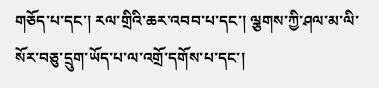གཅོད་པ་དང་། རལ་གྲིའི་ཆར་འབབ་པ་དང་། ལྕགས་ཀྱི་ཤལ་མ་ལི་སོར་བཅུ་དྲུག་ཡོད་པ་ལ་འགྲོ་དགོས་པ་དང་།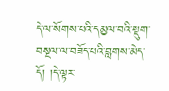དེ་ལ་སོགས་པའི་དམྱལ་བའི་སྡུག་བསྔལ་ལ་བཟོད་པའི་བླགས་མེད་དོ། །དེ་ལྟར་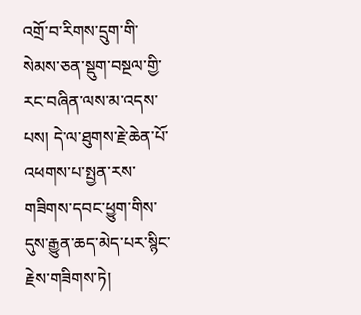འགྲོ་བ་རིགས་དྲུག་གི་སེམས་ཅན་སྡུག་བསྔལ་གྱི་རང་བཞིན་ལས་མ་འདས་པས། དེ་ལ་ཐུགས་རྗེ་ཆེན་པོ་འཕགས་པ་སྤྱན་རས་གཟིགས་དབང་ཕྱུག་གིས་དུས་རྒྱུན་ཆད་མེད་པར་སྙིང་རྗེས་གཟིགས་ཏེ།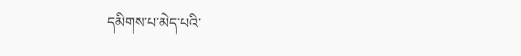དམིགས་པ་མེད་པའི་